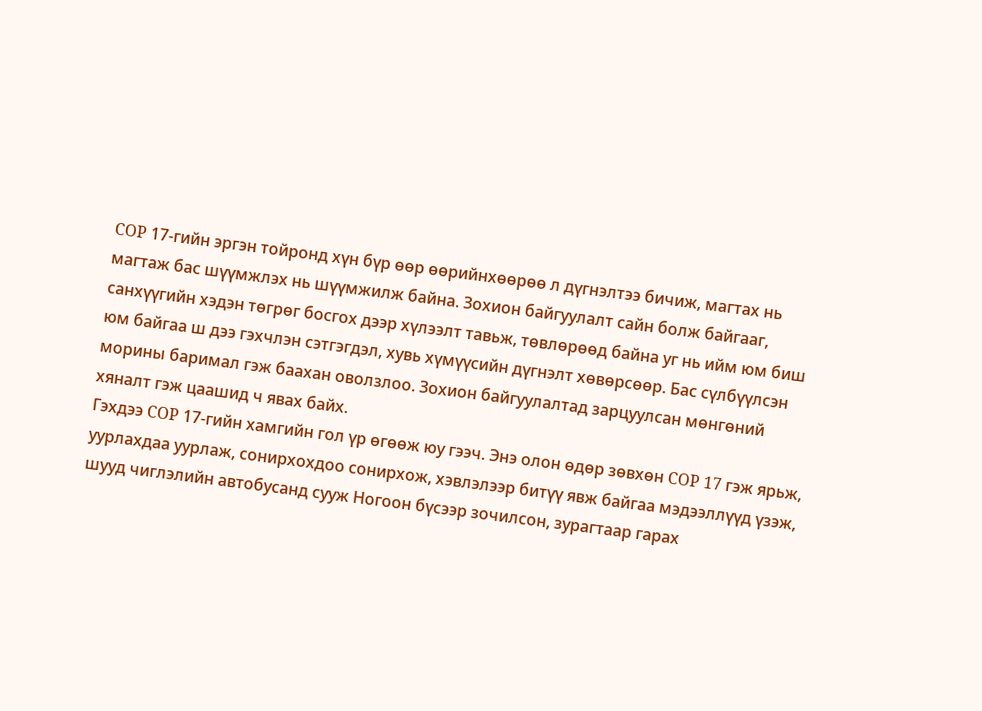COP 17-гийн эргэн тойронд хүн бүр өөр өөрийнхөөрөө л дүгнэлтээ бичиж, магтах нь магтаж бас шүүмжлэх нь шүүмжилж байна. Зохион байгуулалт сайн болж байгааг, санхүүгийн хэдэн төгрөг босгох дээр хүлээлт тавьж, төвлөрөөд байна уг нь ийм юм биш юм байгаа ш дээ гэхчлэн сэтгэгдэл, хувь хүмүүсийн дүгнэлт хөвөрсөөр. Бас сүлбүүлсэн морины баримал гэж баахан оволзлоо. Зохион байгуулалтад зарцуулсан мөнгөний хяналт гэж цаашид ч явах байх.
Гэхдээ COP 17-гийн хамгийн гол үр өгөөж юу гээч. Энэ олон өдөр зөвхөн COP 17 гэж ярьж, уурлахдаа уурлаж, сонирхохдоо сонирхож, хэвлэлээр битүү явж байгаа мэдээллүүд үзэж, шууд чиглэлийн автобусанд сууж Ногоон бүсээр зочилсон, зурагтаар гарах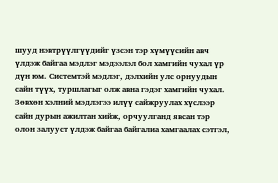шууд нэвтрүүлгүүдийг үзсэн тэр хүмүүсийн авч үлдэж байгаа мэдлэг мэдээлэл бол хамгийн чухал үр дүн юм. Системтэй мэдлэг, дэлхийн улс орнуудын сайн түүх, туршлагыг олж авна гэдэг хамгийн чухал. Зөвхөн хэлний мэдлэгээ илүү сайжруулах хүслээр сайн дурын ажилтан хийж, орчуулганд явсан тэр олон залууст үлдэж байгаа байгалиа хамгаалах сэтгэл,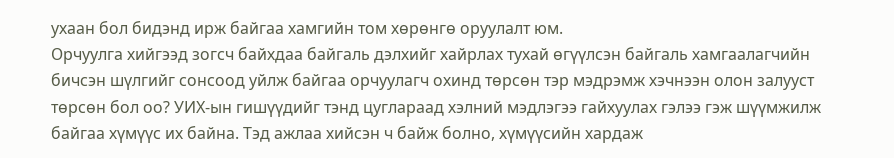ухаан бол бидэнд ирж байгаа хамгийн том хөрөнгө оруулалт юм.
Орчуулга хийгээд зогсч байхдаа байгаль дэлхийг хайрлах тухай өгүүлсэн байгаль хамгаалагчийн бичсэн шүлгийг сонсоод уйлж байгаа орчуулагч охинд төрсөн тэр мэдрэмж хэчнээн олон залууст төрсөн бол оо? УИХ-ын гишүүдийг тэнд цуглараад хэлний мэдлэгээ гайхуулах гэлээ гэж шүүмжилж байгаа хүмүүс их байна. Тэд ажлаа хийсэн ч байж болно, хүмүүсийн хардаж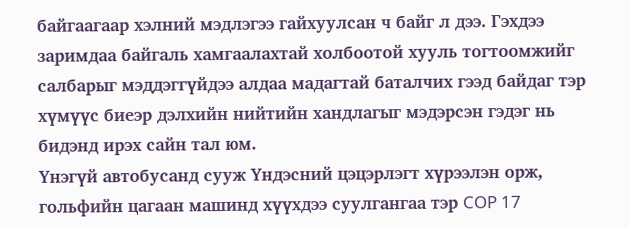байгаагаар хэлний мэдлэгээ гайхуулсан ч байг л дээ. Гэхдээ заримдаа байгаль хамгаалахтай холбоотой хууль тогтоомжийг салбарыг мэддэггүйдээ алдаа мадагтай баталчих гээд байдаг тэр хүмүүс биеэр дэлхийн нийтийн хандлагыг мэдэрсэн гэдэг нь бидэнд ирэх сайн тал юм.
Үнэгүй автобусанд сууж Үндэсний цэцэрлэгт хүрээлэн орж, гольфийн цагаан машинд хүүхдээ суулгангаа тэр COP 17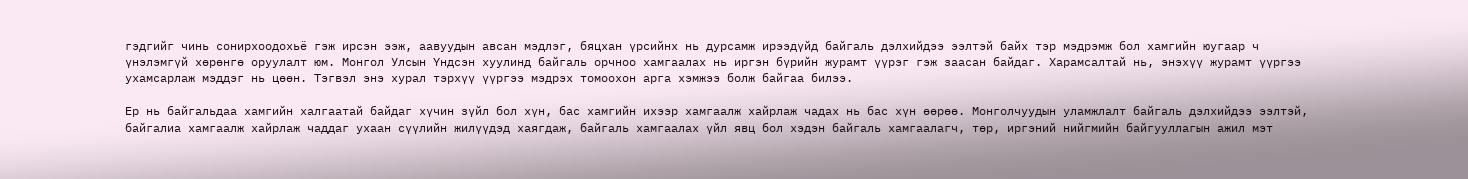гэдгийг чинь сонирхоодохьё гэж ирсэн ээж, аавуудын авсан мэдлэг, бяцхан үрсийнх нь дурсамж ирээдүйд байгаль дэлхийдээ ээлтэй байх тэр мэдрэмж бол хамгийн юугаар ч үнэлэмгүй хөрөнгө оруулалт юм. Монгол Улсын Үндсэн хуулинд байгаль орчноо хамгаалах нь иргэн бүрийн журамт үүрэг гэж заасан байдаг. Харамсалтай нь, энэхүү журамт үүргээ ухамсарлаж мэддэг нь цөөн. Тэгвэл энэ хурал тэрхүү үүргээ мэдрэх томоохон арга хэмжээ болж байгаа билээ.

Ер нь байгальдаа хамгийн халгаатай байдаг хүчин зүйл бол хүн, бас хамгийн ихээр хамгаалж хайрлаж чадах нь бас хүн өөрөө. Монголчуудын уламжлалт байгаль дэлхийдээ ээлтэй, байгалиа хамгаалж хайрлаж чаддаг ухаан сүүлийн жилүүдэд хаягдаж, байгаль хамгаалах үйл явц бол хэдэн байгаль хамгаалагч, төр, иргэний нийгмийн байгууллагын ажил мэт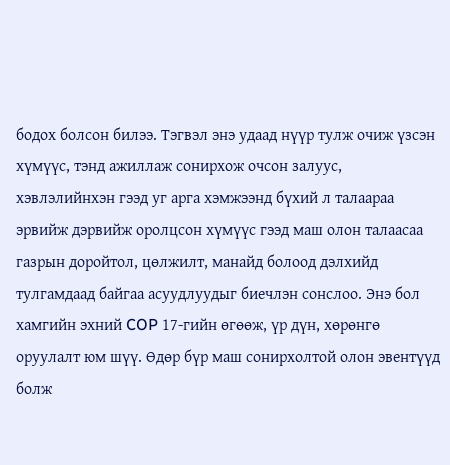бодох болсон билээ. Тэгвэл энэ удаад нүүр тулж очиж үзсэн хүмүүс, тэнд ажиллаж сонирхож очсон залуус, хэвлэлийнхэн гээд уг арга хэмжээнд бүхий л талаараа эрвийж дэрвийж оролцсон хүмүүс гээд маш олон талаасаа газрын доройтол, цөлжилт, манайд болоод дэлхийд тулгамдаад байгаа асуудлуудыг биечлэн сонслоо. Энэ бол хамгийн эхний COP 17-гийн өгөөж, үр дүн, хөрөнгө оруулалт юм шүү. Өдөр бүр маш сонирхолтой олон эвентүүд болж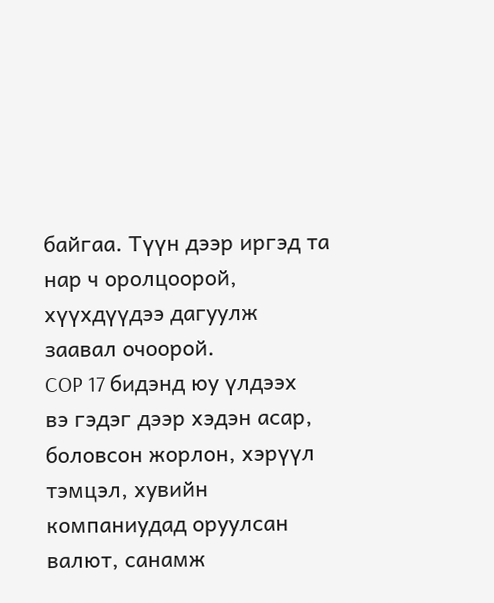байгаа. Түүн дээр иргэд та нар ч оролцоорой, хүүхдүүдээ дагуулж заавал очоорой.
COP 17 бидэнд юу үлдээх вэ гэдэг дээр хэдэн асар, боловсон жорлон, хэрүүл тэмцэл, хувийн компаниудад оруулсан валют, санамж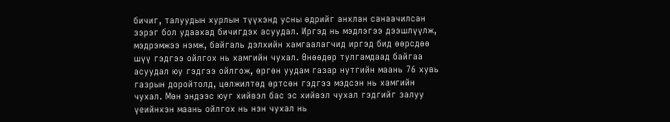бичиг, талуудын хурлын түүхэнд усны өдрийг анхлан санаачилсан зэрэг бол удаахад бичигдэх асуудал. Иргэд нь мэдлэгээ дээшлүүлж, мэдрэмжээ нэмж, байгаль дэлхийн хамгаалагчид иргэд бид өөрсдөө шүү гэдгээ ойлгох нь хамгийн чухал. Өнөөдөр тулгамдаад байгаа асуудал юу гэдгээ ойлгож, өргөн уудам газар нутгийн маань 76 хувь газрын доройтолд, цөлжилтөд өртсөн гэдгээ мэдсэн нь хамгийн чухал. Мөн эндээс юуг хийвэл бас эс хийвэл чухал гэдгийг залуу үеийнхэн маань ойлгох нь нэн чухал нь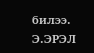билээ.
Э.ЭРЭЛ